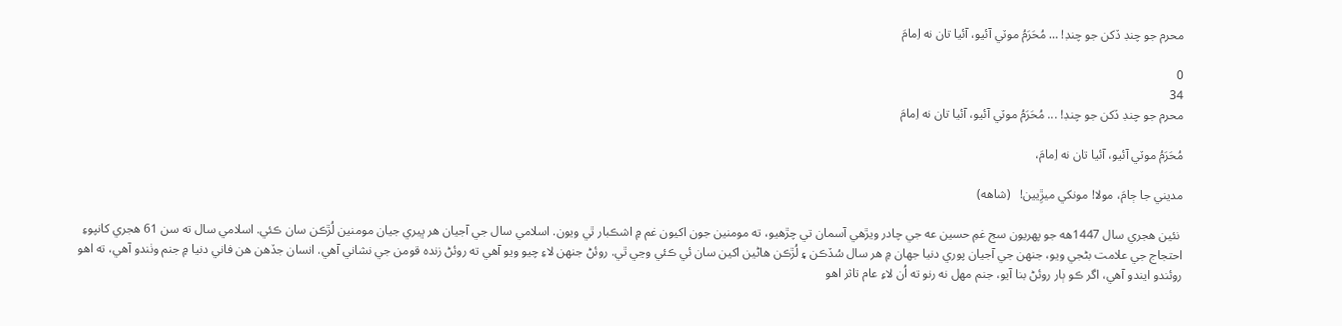محرم جو چنڊ ڏکن جو چنڊ! … مُحَرَمُ موٽي آئيو، آئيا تان نه اِمامَ

0
34
محرم جو چنڊ ڏکن جو چنڊ! ... مُحَرَمُ موٽي آئيو، آئيا تان نه اِمامَ

مُحَرَمُ موٽي آئيو، آئيا تان نه اِمامَ،

مديني جا ڄامَ، مولا! مونکي ميڙِيين!   (شاهه)

 نئين هجري سال 1447هه جو پهريون سج غمِ حسين عه جي چادر ويڙهي آسمان تي چڙهيو، ته مومنين جون اکيون غم ۾ اشڪبار ٿي ويون. اسلامي سال جي آجيان هر ڀيري جيان مومنين لُڙڪن سان ڪئي. اسلامي سال ته سن 61 هجري کانپوءِ احتجاج جي علامت بڻجي ويو، جنهن جي آجيان پوري دنيا جهان ۾ هر سال سُڏڪن ۽ لُڙڪن هاڻين اکين سان ئي ڪئي وڃي ٿي. روئڻ جنهن لاءِ چيو ويو آهي ته روئڻ زنده قومن جي نشاني آهي. انسان جڏهن هن فاني دنيا ۾ جنم وٺندو آهي، ته اهو روئندو ايندو آهي، اگر ڪو ٻار روئڻ بنا آيو، جنم مهل نه رنو ته اُن لاءِ عام تاثر اهو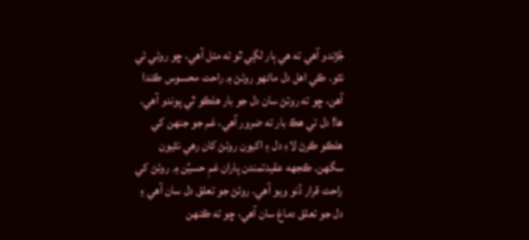جُڙندو آهي ته هي ٻار لڳي ٿو ته مئل آهي، ڇو روئي ئي نٿو. ڪي اهل دل ماڻهو روئڻ ۾ راحت محسوس ڪندا آهن، ڇو ته روئڻ سان دل جو بار هلڪو ٿي پوندو آهي. ها! دل تي هڪ بار ته ضرور آهي، غم جو جنهن کي هلڪو ڪرڻ لاءِ دل ۽ اکيون روئڻ کان رهي نٿيون سگهن. ڪجهه عقيدتمندن پاران غمِ حسيؑن ۾ روئڻ کي راحت قرار ڏنو ويو آهي. روئڻ جو تعلق دل سان آهي ۽ دل جو تعلق دماغ سان آهي، ڇو ته ڪنهن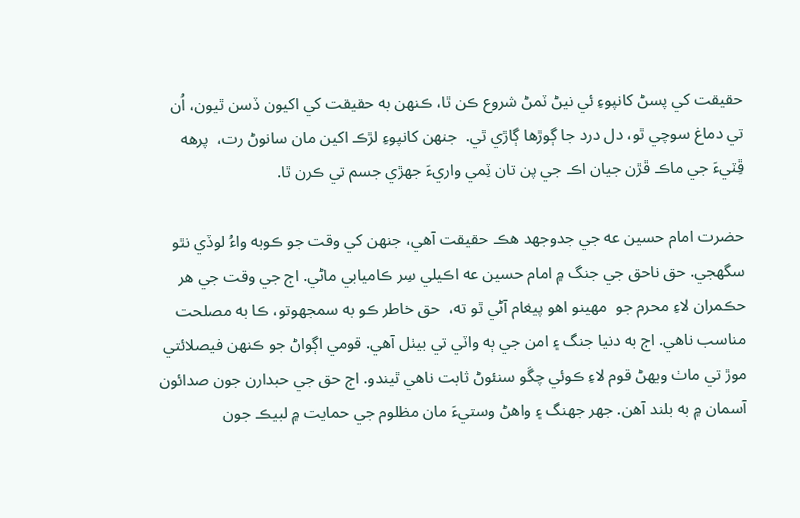حقيقت کي پسڻ کانپوءِ ئي نيڻ ٽمڻ شروع ڪن ٿا، ڪنهن به حقيقت کي اکيون ڏسن ٿيون، اُن تي دماغ سوچي ٿو، دل درد جا ڳوڙها ڳاڙي ٿي.  جنهن کانپوءِ لڙڪ اکين مان سانوڻ رت،  پرهه ڦِٽيءَ جي ماڪ ڦڙن جيان اڪ جي پن تان ٽِمي واريءَ جهڙي جسم تي ڪرن ٿا.

حضرت امام حسين عه جي جدوجهد هڪ حقيقت آهي، جنهن کي وقت جو ڪوبه واءُ لوڏي نٿو سگهجي. حق ناحق جي جنگ ۾ امام حسين عه اڪيلي سِر ڪاميابي ماڻي. اڄ جي وقت جي هر حڪمران لاءِ محرم جو  مهينو اهو پيغام آڻي ٿو ته،  حق خاطر ڪو به سمجهوتو، ڪا به مصلحت مناسب ناهي. اڄ به دنيا جنگ ۽ امن جي ٻه واٽي تي بيٺل آهي. قومي اڳواڻ جو ڪنهن فيصلائتي موڙ تي ماٺ ويهڻ قوم لاءِ ڪوئي چڱو سنئوڻ ثابت ناهي ٿيندو. اڄ حق جي حبدارن جون صدائون آسمان ۾ به بلند آهن. جهر جهنگ ۽ واهڻ وستيءَ مان مظلوم جي حمايت ۾ لبيڪ جون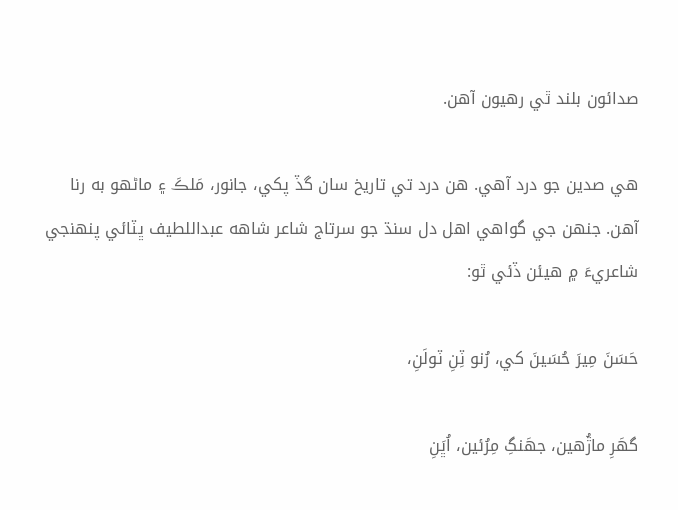صدائون بلند ٿي رهيون آهن.

هي صدين جو درد آهي. هن درد تي تاريخ سان گڏ پکي، جانور، مَلڪَ ۽ ماڻهو به رنا آهن. جنهن جي گواهي اهل دل سنڌ جو سرتاج شاعر شاهه عبداللطيف ڀٽائي پنهنجي شاعريءَ ۾ هيئن ڏئي ٿو:

حَسَنَ مِيرَ حُسَينَ کي، رُنو ٽِنِ ٽولَنِ،

گهَرِ ماڙُهين، جهَنگِ مِرُئين، اُڀَنِ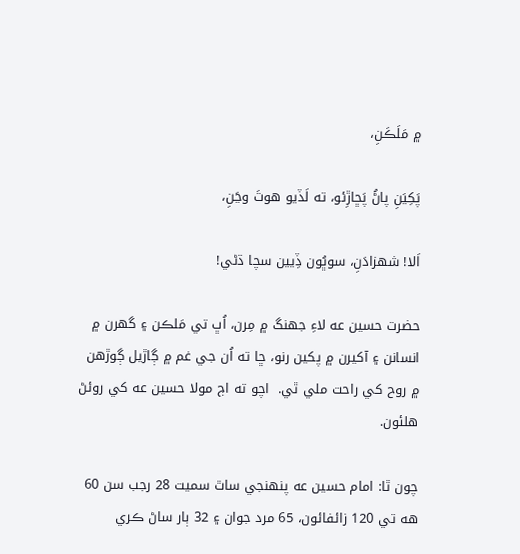۾ مَلَڪَنِ،

پَکِيَنِ پاڻُ پَڇاڙِئو، ته لَڏيو هوتَ وڃَنِ،

اَلا! شهزادَنِ، سوڀُون ڏِيين سچا ڌڻي!

حضرت حسين عه لاءِ جهنگ ۾ مِرن، اُڀ تي مَلڪن ۽ گهرن ۾ انسانن ۽ آکيرن ۾ پکين رنو، ڇا ته اُن جي غم ۾ ڳاڙيل ڳوڙهن ۾ روح کي راحت ملي ٿي.  اچو ته اڄ مولا حسين عه کي روئڻ هلئون.

چون ٿا: امام حسين عه پنهنجي ساٿ سميت 28 رجب سن 60 هه تي 120 زائفائون، 65 مرد جوان ۽ 32 ٻار ساڻ ڪري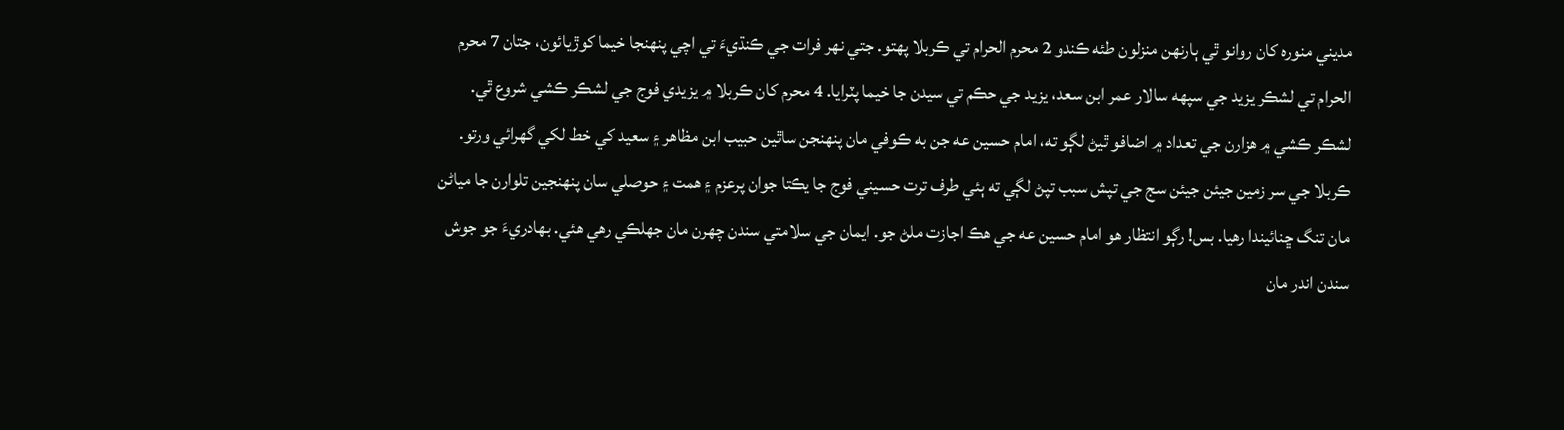مديني منوره کان روانو ٿي ٻارنهن منزلون طئه ڪندو 2 محرم الحرام تي ڪربلا پهتو. جتي نهر فرات جي ڪنڌيءَ تي اچي پنهنجا خيما کوڙيائون، جتان 7 محرم الحرام تي لشڪر يزيد جي سپهه سالار عمر ابن سعد، يزيد جي حڪم تي سيدن جا خيما پٽرايا. 4 محرم کان ڪربلا ۾ يزيدي فوج جي لشڪر ڪشي شروع ٿي. لشڪر ڪشي ۾ هزارن جي تعداد ۾ اضافو ٿيڻ لڳو ته، امام حسين عه جن به ڪوفي مان پنهنجن ساٿين حبيب ابن مظاهر ۽ سعيد کي خط لکي گهرائي ورتو. ڪربلا جي سر زمين جيئن جيئن سج جي تپش سبب تپڻ لڳي ته ٻئي طرف ترت حسيني فوج جا يڪتا جوان پرعزم ۽ همت ۽ حوصلي سان پنهنجين تلوارن جا مياڻن مان تنگ ڇنائيندا رهيا. بس! رڳو انتظار هو امام حسين عه جي هڪ اجازت ملڻ جو. ايمان جي سلامتي سندن چهرن مان جهلڪي رهي هئي. بهادريءَ جو جوش سندن اندر مان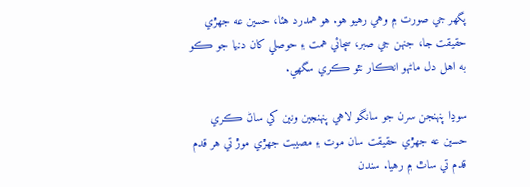پگهر جي صورت ۾ وهي رهيو هو. هو همدرد هئا، حسين عه جهڙي حقيقت جا، جنهن جي صبر، سچائي همت ۽ حوصلي کان دنيا جو ڪو به اهل دل ماڻهو انڪار نٿو ڪري سگهي.

سوڍا پنهنجن سرن جو سانگو لاهي پنهنجين ونين کي ساڻ ڪري حسين عه جهڙي حقيقت سان موت ۽ مصيبت جهڙي موڙ تي هر قدم قدم تي ساٿ ۾ رهيا. سندن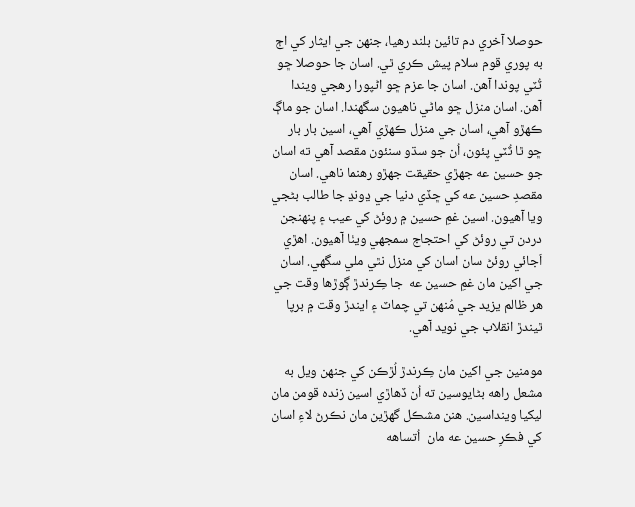حوصلا آخري دم تائين بلند رهيا، جنهن جي ايثار کي اڄ به پوري قوم سلام پيش ڪري ٿي. اسان جا حوصلا ڇو ٽُٽي پوندا آهن. اسان جا عزم ڇو اڻپورا رهجي ويندا آهن. اسان منزل ڇو ماڻي ناهيون سگهندا. اسان جو ماڳ ڪهڙو آهي، اسان جي منزل ڪهڙي آهي، اسين بار بار ڇو ٿا ٽُٽي پئون، اُن جو سڌو سنئون مقصد آهي ته اسان جو حسين عه جهڙي حقيقت جهڙو رهنما ناهي. اسان مقصدِ حسين عه کي ڇڏي دنيا جي ڍونڍ جا طالب بڻجي ويا آهيون. اسين غمِ حسين ۾ روئڻ کي عيب ۽ پنهنجن دردن تي روئڻ کي احتجاج سمجهي ويٺا آهيون. اهڙي اَجائي روئڻ سان اسان کي منزل نٿي ملي سگهي. اسان جي اکين مان غمِ حسين عه  جا ڪِرندڙ ڳوڙها وقت جي هر ظالم يزيد جي مُنهن تي چماٽ ۽ ايندڙ وقت ۾ برپا ٿيندڙ انقلاب جي نويد آهي.

مومنين جي اکين مان ڪِرندڙ لُڙڪن کي جنهن ويل به مشعل راهه بڻايوسين ته اُن ڏهاڙي اسين زنده قومن مان ليکيا وينداسين. هنن مشڪل گهڙين مان نڪرڻ لاءِ اسان کي فڪرِ حسين عه مان  اُتساهه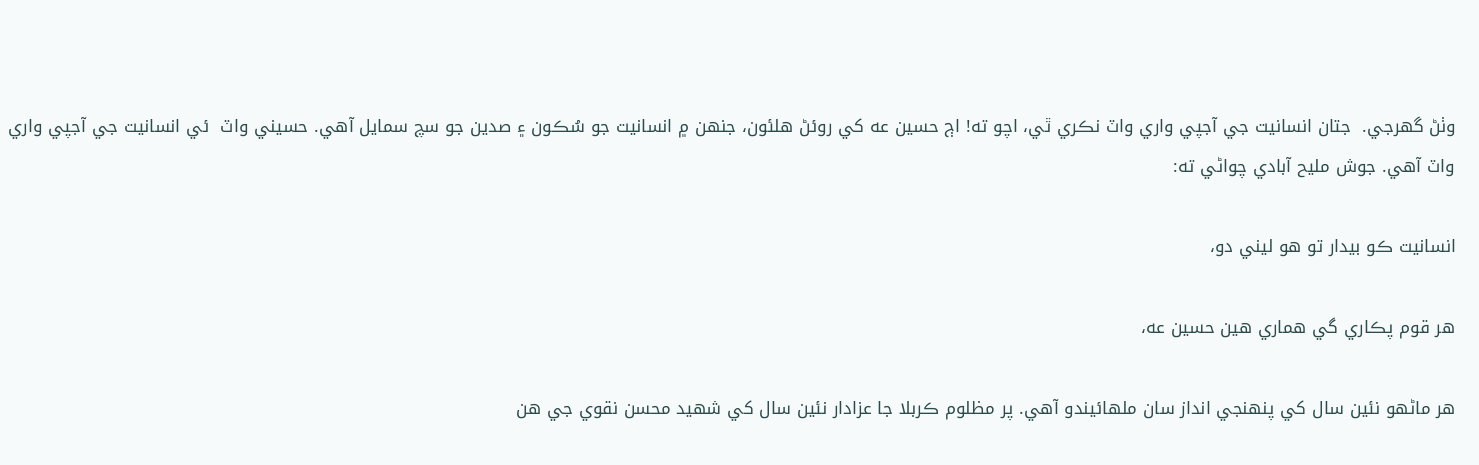وٺڻ گھرجي.  جتان انسانيت جي آجپي واري واٽ نڪري ٿي، اچو ته! اڄ حسين عه کي روئڻ هلئون، جنهن ۾ انسانيت جو سُڪون ۽ صدين جو سچ سمايل آهي. حسيني واٽ  ئي انسانيت جي آجپي واري واٽ آهي. جوش مليح آبادي چواڻي ته:

انسانيت ڪو بيدار تو هو ليني دو،

هر قوم پڪاري گي هماري هين حسين عه،

هر ماڻهو نئين سال کي پنهنجي انداز سان ملهائيندو آهي. پر مظلوم ڪربلا جا عزادار نئين سال کي شهيد محسن نقوي جي هن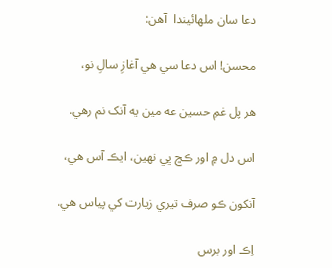دعا سان ملهائيندا  آهن:

محسن! اس دعا سي هي آغازِ سالِ نو،

هر پل غمِ حسين عه مين يه آنک نم رهي.

اس دل ۾ اور ڪڇ ڀي نهين، ايڪ آس هي،

آنکون ڪو صرف تيري زيارت کي پياس هي.

اِڪ اور برس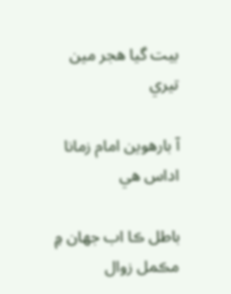بيت گيا هجر مين تيري

آ بارهوين امام زمانا اداس هي

باطل ڪا اب جهان ۾ مڪمل زوال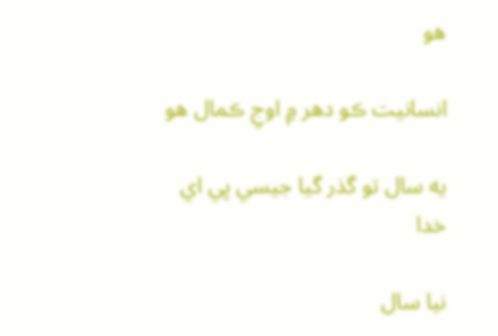هو

انسانيت ڪو دهر ۾ اوجِ ڪمال هو

يه سال تو گذر گيا جيسي ڀي اي خدا

نيا سال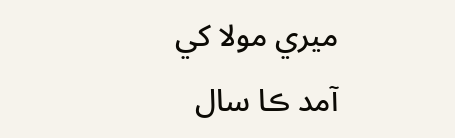ميري مولا کي آمد ڪا سال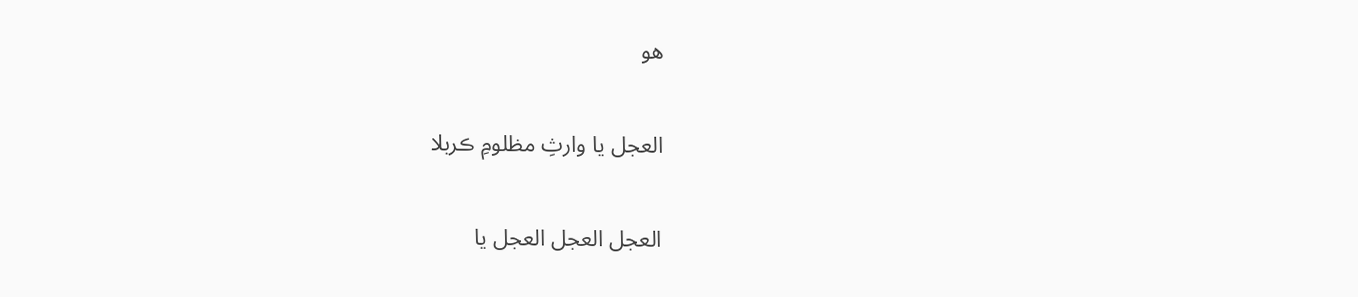هو

العجل يا وارثِ مظلومِ ڪربلا

العجل العجل العجل يا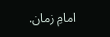امامِ زمان.